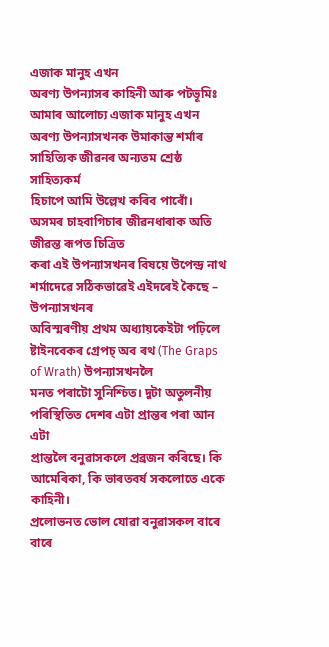এজাক মানুহ এখন
অৰণ্য উপন্যাসৰ কাহিনী আৰু পটভূমিঃ
আমাৰ আলোচ্য এজাক মানুহ এখন
অৰণ্য উপন্যাসখনক উমাকান্ত শৰ্মাৰ সাহিত্যিক জীৱনৰ অন্যতম শ্ৰেষ্ঠ সাহিত্যকৰ্ম
হিচাপে আমি উল্লেখ কৰিব পাৰোঁ। অসমৰ চাহবাগিচাৰ জীৱনধাৰাক অতি জীৱন্ত ৰূপত চিত্ৰিত
কৰা এই উপন্যাসখনৰ বিষয়ে উপেন্দ্ৰ নাথ শৰ্মাদেৱে সঠিকভাৱেই এইদৰেই কৈছে –
উপন্যাসখনৰ
অবিস্মৰণীয় প্ৰথম অধ্যায়কেইটা পঢ়িলে ষ্টাইনবেকৰ গ্ৰেপচ্ অব ৰথ (The Graps of Wrath) উপন্যাসখনলৈ
মনত পৰাটো সুনিশ্চিত। দুটা অতুলনীয় পৰিস্থিতিত দেশৰ এটা প্ৰান্তৰ পৰা আন এটা
প্ৰান্তলৈ বনুৱাসকলে প্ৰব্ৰজন কৰিছে। কি আমেৰিকা, কি ভাৰতবৰ্ষ সকলোতে একে কাহিনী।
প্ৰলোভনত ভোল যোৱা বনুৱাসকল বাৰে বাৰে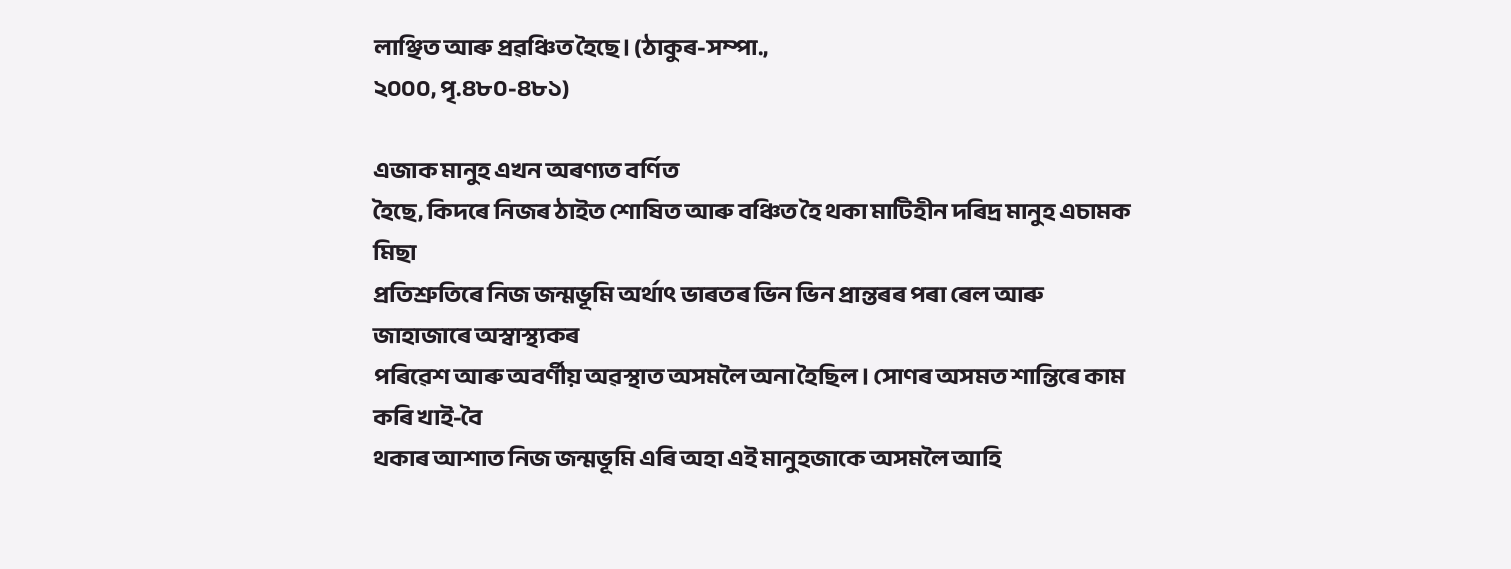লাঞ্ছিত আৰু প্ৰৱঞ্চিত হৈছে। (ঠাকুৰ-সম্পা.,
২০০০, পৃ.৪৮০-৪৮১)

এজাক মানুহ এখন অৰণ্যত বৰ্ণিত
হৈছে, কিদৰে নিজৰ ঠাইত শোষিত আৰু বঞ্চিত হৈ থকা মাটিহীন দৰিদ্ৰ মানুহ এচামক মিছা
প্ৰতিশ্ৰুতিৰে নিজ জন্মভূমি অৰ্থাৎ ভাৰতৰ ভিন ভিন প্ৰান্তৰৰ পৰা ৰেল আৰু জাহাজাৰে অস্বাস্থ্যকৰ
পৰিৱেশ আৰু অবৰ্ণীয় অৱস্থাত অসমলৈ অনা হৈছিল। সোণৰ অসমত শান্তিৰে কাম কৰি খাই-বৈ
থকাৰ আশাত নিজ জন্মভূমি এৰি অহা এই মানুহজাকে অসমলৈ আহি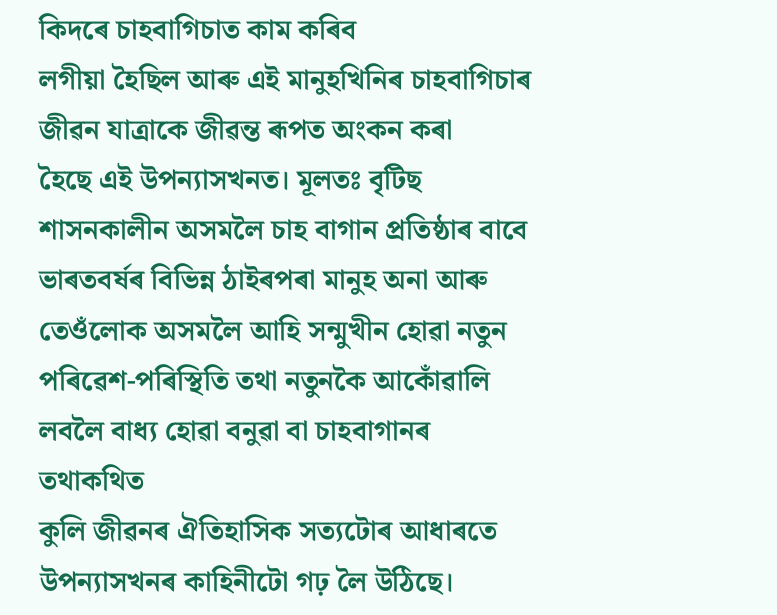কিদৰে চাহবাগিচাত কাম কৰিব
লগীয়া হৈছিল আৰু এই মানুহখিনিৰ চাহবাগিচাৰ জীৱন যাত্ৰাকে জীৱন্ত ৰূপত অংকন কৰা
হৈছে এই উপন্যাসখনত। মূলতঃ বৃটিছ শাসনকালীন অসমলৈ চাহ বাগান প্ৰতিষ্ঠাৰ বাবে
ভাৰতবৰ্ষৰ বিভিন্ন ঠাইৰপৰা মানুহ অনা আৰু তেওঁলোক অসমলৈ আহি সন্মুখীন হোৱা নতুন
পৰিৱেশ-পৰিস্থিতি তথা নতুনকৈ আকোঁৱালি লবলৈ বাধ্য হোৱা বনুৱা বা চাহবাগানৰ তথাকথিত
কুলি জীৱনৰ ঐতিহাসিক সত্যটোৰ আধাৰতে উপন্যাসখনৰ কাহিনীটো গঢ় লৈ উঠিছে।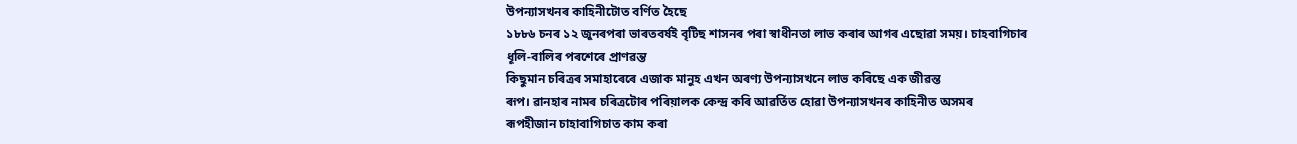উপন্যাসখনৰ কাহিনীটোত বৰ্ণিত হৈছে
১৮৮৬ চনৰ ১২ জুনৰপৰা ভাৰতবৰ্ষই বৃটিছ শাসনৰ পৰা স্বাধীনতা লাভ কৰাৰ আগৰ এছোৱা সময়। চাহবাগিচাৰ ধূলি-বালিৰ পৰশেৰে প্ৰাণৱন্ত
কিছুমান চৰিত্ৰৰ সমাহাৰেৰে এজাক মানুহ এখন অৰণ্য উপন্যাসখনে লাভ কৰিছে এক জীৱন্ত
ৰূপ। ৱানহাৰ নামৰ চৰিত্ৰটোৰ পৰিয়ালক কেন্দ্ৰ কৰি আৱৰ্তিত হোৱা উপন্যাসখনৰ কাহিনীত অসমৰ
ৰূপহীজান চাহাবাগিচাত কাম কৰা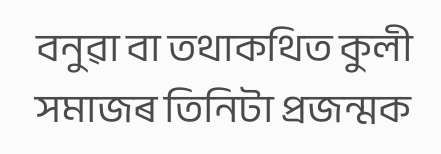বনুৱা বা তথাকথিত কুলী সমাজৰ তিনিটা প্ৰজন্মক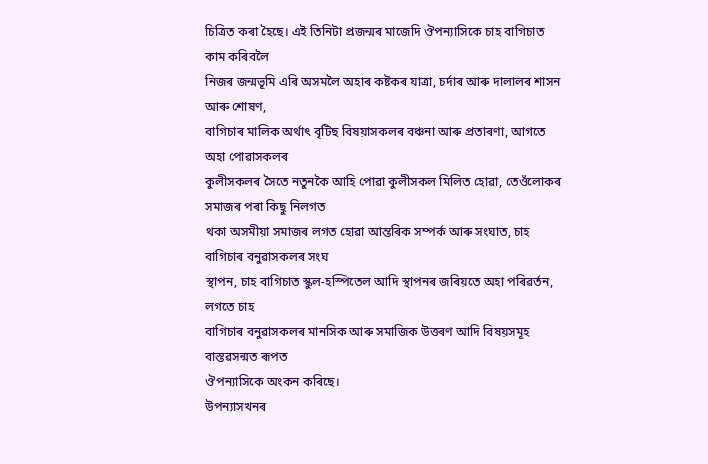চিত্ৰিত কৰা হৈছে। এই তিনিটা প্ৰজন্মৰ মাজেদি ঔপন্যাসিকে চাহ বাগিচাত কাম কৰিবলৈ
নিজৰ জন্মভূমি এৰি অসমলৈ অহাৰ কষ্টকৰ যাত্ৰা, চৰ্দাৰ আৰু দালালৰ শাসন আৰু শোষণ,
বাগিচাৰ মালিক অৰ্থাৎ বৃটিছ বিষয়াসকলৰ বঞ্চনা আৰু প্ৰতাৰণা, আগতে অহা পোৱাসকলৰ
কুলীসকলৰ সৈতে নতুনকৈ আহি পোৱা কুলীসকল মিলিত হোৱা, তেওঁলোকৰ সমাজৰ পৰা কিছু নিলগত
থকা অসমীয়া সমাজৰ লগত হোৱা আন্তৰিক সম্পৰ্ক আৰু সংঘাত, চাহ বাগিচাৰ বনুৱাসকলৰ সংঘ
স্থাপন, চাহ বাগিচাত স্কুল-হস্পিতেল আদি স্থাপনৰ জৰিয়তে অহা পৰিৱৰ্তন, লগতে চাহ
বাগিচাৰ বনুৱাসকলৰ মানসিক আৰু সমাজিক উত্তৰণ আদি বিষয়সমূহ বাস্তৱসন্মত ৰূপত
ঔপন্যাসিকে অংকন কৰিছে।
উপন্যাসখনৰ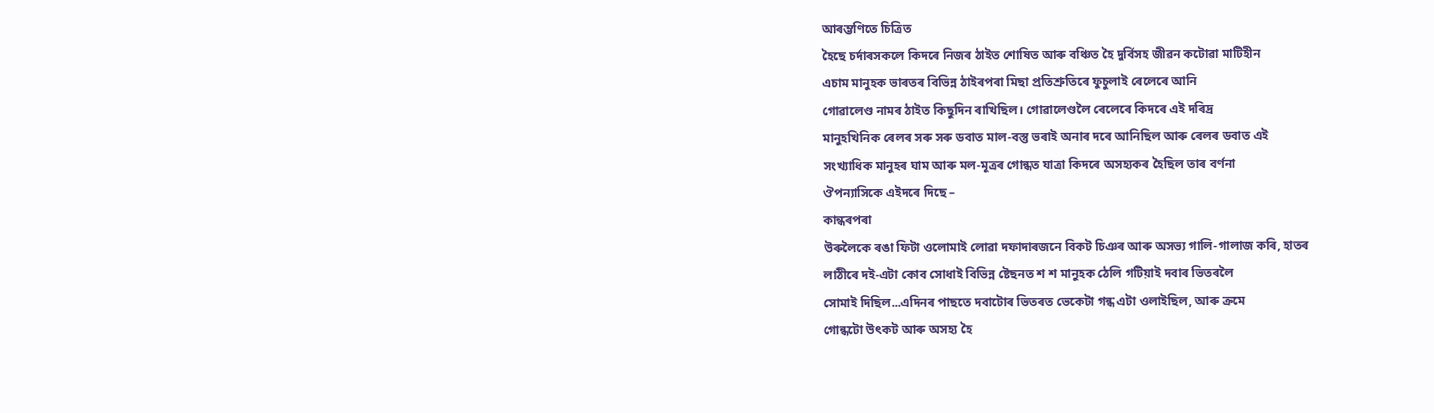আৰম্ভণিতে চিত্ৰিত
হৈছে চৰ্দাৰসকলে কিদৰে নিজৰ ঠাইত শোষিত আৰু বঞ্চিত হৈ দুৰ্বিসহ জীৱন কটোৱা মাটিহীন
এচাম মানুহক ভাৰতৰ বিভিন্ন ঠাইৰপৰা মিছা প্ৰতিশ্ৰুতিৰে ফুচুলাই ৰেলেৰে আনি
গোৱালেণ্ড নামৰ ঠাইত কিছুদিন ৰাখিছিল। গোৱালেণ্ডলৈ ৰেলেৰে কিদৰে এই দৰিদ্ৰ
মানুহখিনিক ৰেলৰ সৰু সৰু ডবাত মাল-বস্তু ভৰাই অনাৰ দৰে আনিছিল আৰু ৰেলৰ ডবাত এই
সংখ্যাধিক মানুহৰ ঘাম আৰু মল-মূত্ৰৰ গোন্ধত যাত্ৰা কিদৰে অসহ্যকৰ হৈছিল তাৰ বৰ্ণনা
ঔপন্যাসিকে এইদৰে দিছে –
কান্ধৰপৰা
উৰুলৈকে ৰঙা ফিটা ওলোমাই লোৱা দফাদাৰজনে বিকট চিঞৰ আৰু অসভ্য গালি-গালাজ কৰি, হাতৰ
লাঠীৰে দই-এটা কোব সোধাই বিভিন্ন ষ্টেছনত শ শ মানুহক ঠেলি গটিয়াই দবাৰ ভিতৰলৈ
সোমাই দিছিল...এদিনৰ পাছতে দবাটোৰ ভিতৰত ভেকেটা গন্ধ এটা ওলাইছিল, আৰু ক্ৰমে
গোন্ধটো উৎকট আৰু অসহ্য হৈ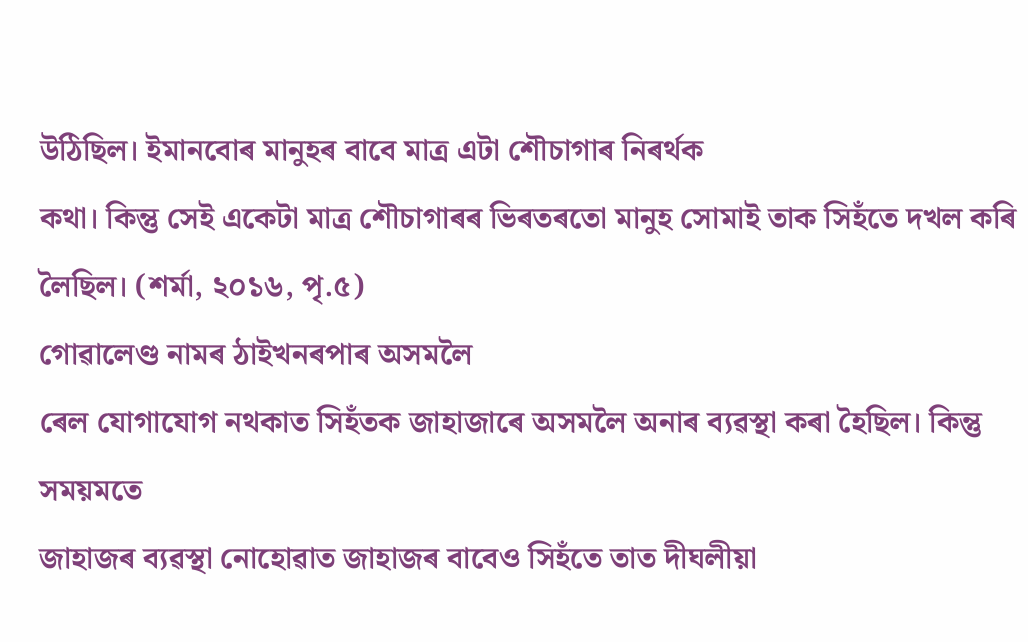উঠিছিল। ইমানবোৰ মানুহৰ বাবে মাত্ৰ এটা শৌচাগাৰ নিৰৰ্থক
কথা। কিন্তু সেই একেটা মাত্ৰ শৌচাগাৰৰ ভিৰতৰতো মানুহ সোমাই তাক সিহঁতে দখল কৰি
লৈছিল। (শৰ্মা, ২০১৬, পৃ.৫)
গোৱালেণ্ড নামৰ ঠাইখনৰপাৰ অসমলৈ
ৰেল যোগাযোগ নথকাত সিহঁতক জাহাজাৰে অসমলৈ অনাৰ ব্যৱস্থা কৰা হৈছিল। কিন্তু সময়মতে
জাহাজৰ ব্যৱস্থা নোহোৱাত জাহাজৰ বাবেও সিহঁতে তাত দীঘলীয়া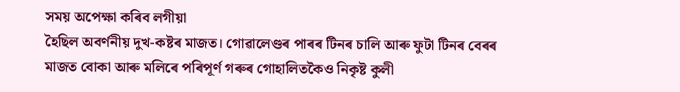সময় অপেক্ষা কৰিব লগীয়া
হৈছিল অবৰ্ণনীয় দুখ-কষ্টৰ মাজত। গোৱালেণ্ডৰ পাৰৰ টিনৰ চালি আৰু ফুটা টিনৰ বেৰৰ
মাজত বোকা আৰু মলিৰে পৰিপূৰ্ণ গৰুৰ গোহালিতকৈও নিকৃষ্ট কুলী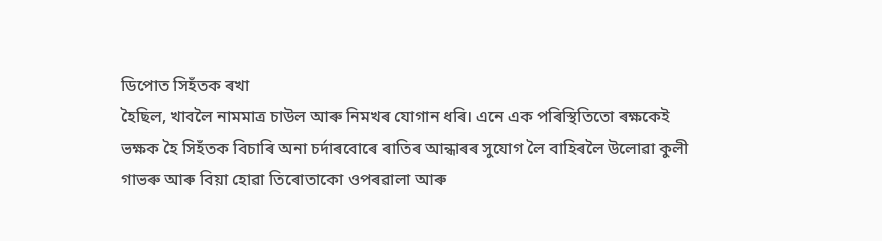ডিপোত সিহঁতক ৰখা
হৈছিল, খাবলৈ নামমাত্ৰ চাউল আৰু নিমখৰ যোগান ধৰি। এনে এক পৰিস্থিতিতো ৰক্ষকেই
ভক্ষক হৈ সিহঁতক বিচাৰি অনা চৰ্দাৰবোৰে ৰাতিৰ আন্ধাৰৰ সুযোগ লৈ বাহিৰলৈ উলোৱা কুলী
গাভৰু আৰু বিয়া হোৱা তিৰোতাকো ওপৰৱালা আৰু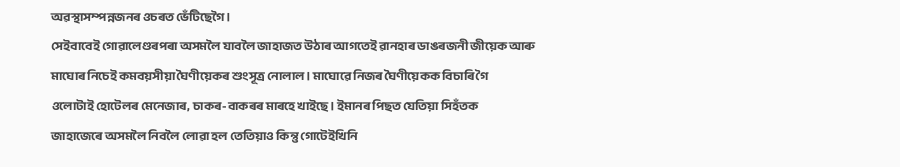অৱস্থাসম্পন্নজনৰ ওচৰত ভেঁটিছেগৈ।
সেইবাবেই গোৱালেণ্ডৰপৰা অসমলৈ যাবলৈ জাহাজত উঠাৰ আগতেই ৱানহাৰ ডাঙৰজনী জীয়েক আৰু
মাঘোৰ নিচেই কমবয়সীয়া ঘৈণীয়েকৰ শুংসূত্ৰ নোলাল। মাঘোৱে নিজৰ ঘৈণীয়েকক বিচাৰি গৈ
ওলোটাই হোটেলৰ মেনেজাৰ, চাকৰ-বাকৰৰ মাৰহে খাইছে। ইমানৰ পিছত যেতিয়া সিহঁতক
জাহাজেৰে অসমলৈ নিবলৈ লোৱা হল তেতিয়াও কিন্তু গোটেইখিনি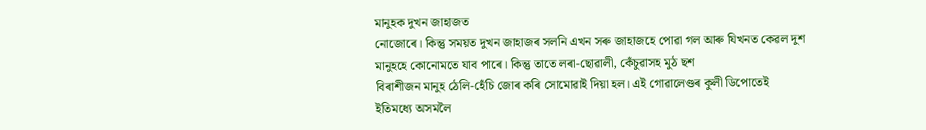মানুহক দুখন জাহাজত
নোজোৰে। কিন্তু সময়ত দুখন জাহাজৰ সলনি এখন সৰু জাহাজহে পোৱা গল আৰু যিখনত কেৱল দুশ
মানুহহে কোনোমতে যাব পাৰে। কিন্তু তাতে লৰা-ছোৱালী, কেঁচুৱাসহ মুঠ ছশ
বিৰাশীজন মানুহ ঠেলি-হেঁচি জোৰ কৰি সোমোৱাই দিয়া হল। এই গোৱালেণ্ডৰ কুলী ডিপোতেই
ইতিমধ্যে অসমলৈ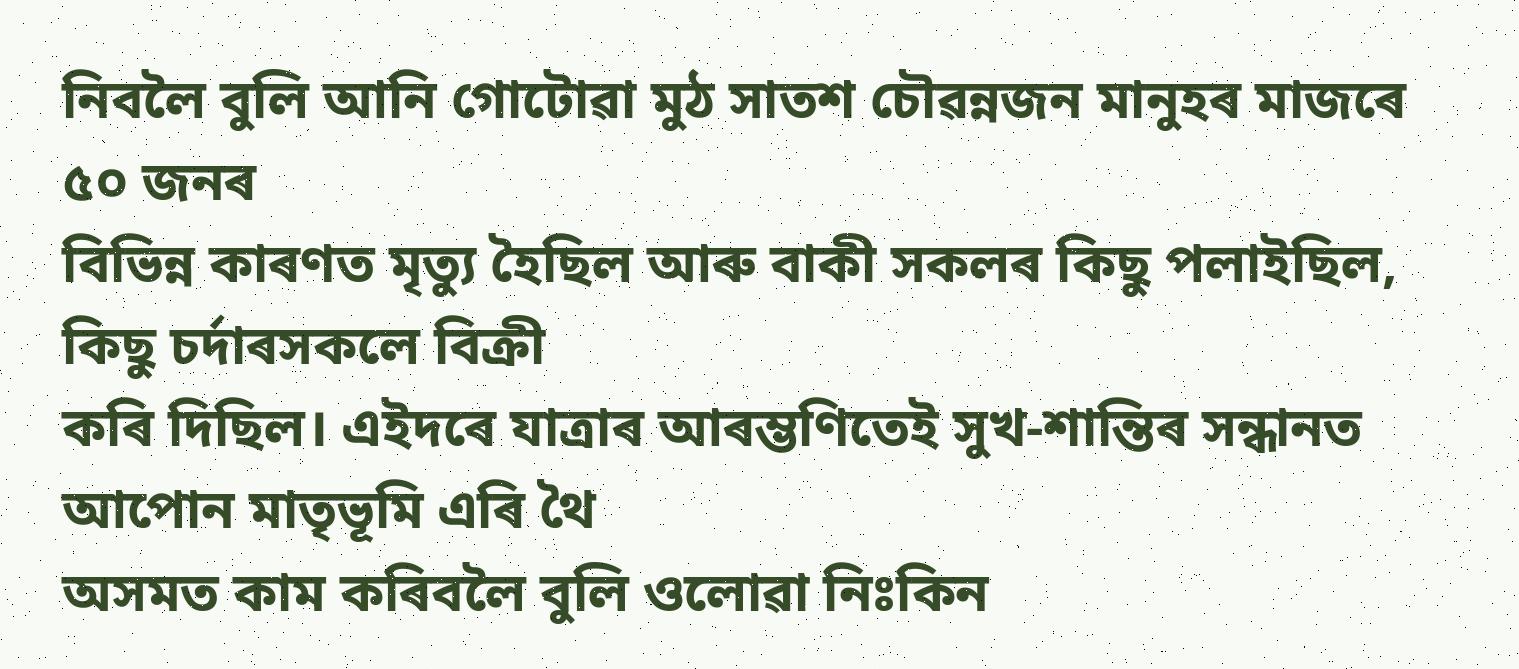নিবলৈ বুলি আনি গোটোৱা মুঠ সাতশ চৌৱন্নজন মানুহৰ মাজৰে ৫০ জনৰ
বিভিন্ন কাৰণত মৃত্যু হৈছিল আৰু বাকী সকলৰ কিছু পলাইছিল, কিছু চৰ্দাৰসকলে বিক্ৰী
কৰি দিছিল। এইদৰে যাত্ৰাৰ আৰম্ভণিতেই সুখ-শান্তিৰ সন্ধানত আপোন মাতৃভূমি এৰি থৈ
অসমত কাম কৰিবলৈ বুলি ওলোৱা নিঃকিন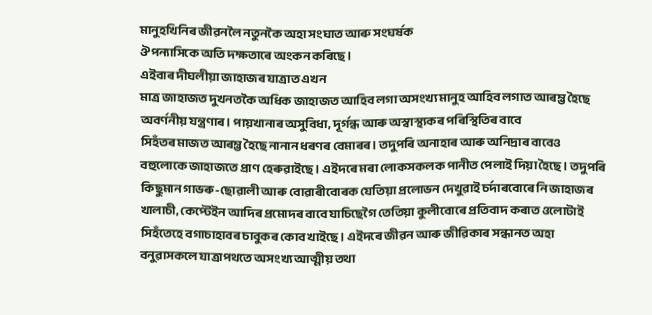মানুহখিনিৰ জীৱনলৈ নতুনকৈ অহা সংঘাত আৰু সংঘৰ্ষক
ঔপন্যাসিকে অতি দক্ষতাৰে অংকন কৰিছে।
এইবাৰ দীঘলীয়া জাহাজৰ যাত্ৰাত এখন
মাত্ৰ জাহাজত দুখনতকৈ অধিক জাহাজত আহিব লগা অসংখ্য মানুহ আহিব লগাত আৰম্ভ হৈছে
অবৰ্ণনীয় যন্ত্ৰণাৰ। পায়খানাৰ অসুবিধা, দূৰ্গন্ধ আৰু অস্বাস্থ্যকৰ পৰিস্থিতিৰ বাবে
সিহঁতৰ মাজত আৰম্ভ হৈছে নানান ধৰণৰ বেমাৰৰ। তদুপৰি অনাহাৰ আৰু অনিদ্ৰাৰ বাবেও
বহুলোকে জাহাজতে প্ৰাণ হেৰুৱাইছে। এইদৰে মৰা লোকসকলক পানীত পেলাই দিয়া হৈছে। তদুপৰি
কিছুমান গাভৰু-ছোৱালী আৰু বোৱাৰীবোৰক যেতিয়া প্ৰলোভন দেখুৱাই চৰ্দাৰবোৰে নি জাহাজৰ
খালাচী, কেপ্টেইন আদিৰ প্ৰমোদৰ বাবে যাচিছেগৈ তেতিয়া কুলীবোৰে প্ৰতিবাদ কৰাত ওলোটাই
সিহঁতেহে বগাচাহাবৰ চাবুকৰ কোব খাইছে। এইদৰে জীৱন আৰু জীৱিকাৰ সন্ধানত অহা
বনুৱাসকলে যাত্ৰাপথতে অসংখ্য আত্মীয় তথা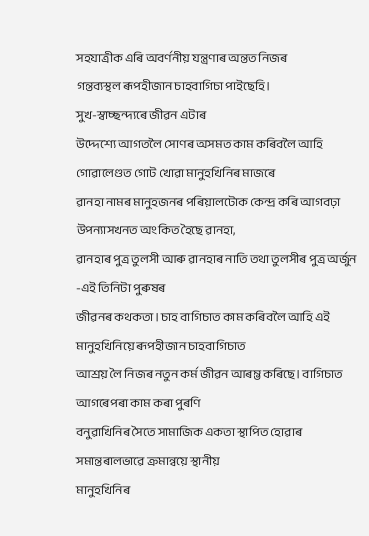সহযাত্ৰীক এৰি অবৰ্ণনীয় যন্ত্ৰণাৰ অন্তত নিজৰ
গন্তব্যস্থল ৰূপহীজান চাহবাগিচা পাইছেহি।
সুখ-স্বাচ্ছন্দ্যৰে জীৱন এটাৰ
উদ্দেশ্যে আগতলৈ সোণৰ অসমত কাম কৰিবলৈ আহি গোৱালেণ্ডত গোট খোৱা মানুহখিনিৰ মাজৰে
ৱানহা নামৰ মানুহজনৰ পৰিয়ালটোক কেন্দ্ৰ কৰি আগবঢ়া উপন্যাসখনত অংকিত হৈছে ৱানহা,
ৱানহাৰ পুত্ৰ তুলসী আৰু ৱানহাৰ নাতি তথা তুলসীৰ পুত্ৰ অৰ্জুন -এই তিনিটা পুৰুষৰ
জীৱনৰ কথকতা। চাহ বাগিচাত কাম কৰিবলৈ আহি এই মানুহখিনিয়ে ৰূপহীজান চাহবাগিচাত
আশ্ৰয় লৈ নিজৰ নতুন কৰ্ম জীৱন আৰম্ভ কৰিছে। বাগিচাত আগৰেপৰা কাম কৰা পুৰণি
বনুৱাখিনিৰ সৈতে সামাজিক একতা স্থাপিত হোৱাৰ সমান্তৰালভাৱে ক্ৰমান্বয়ে স্থানীয়
মানুহখিনিৰ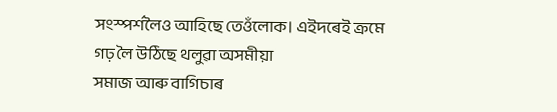সংস্পৰ্শলৈও আহিছে তেওঁলোক। এইদৰেই ক্ৰমে গঢ় লৈ উঠিছে থলুৱা অসমীয়া
সমাজ আৰু বাগিচাৰ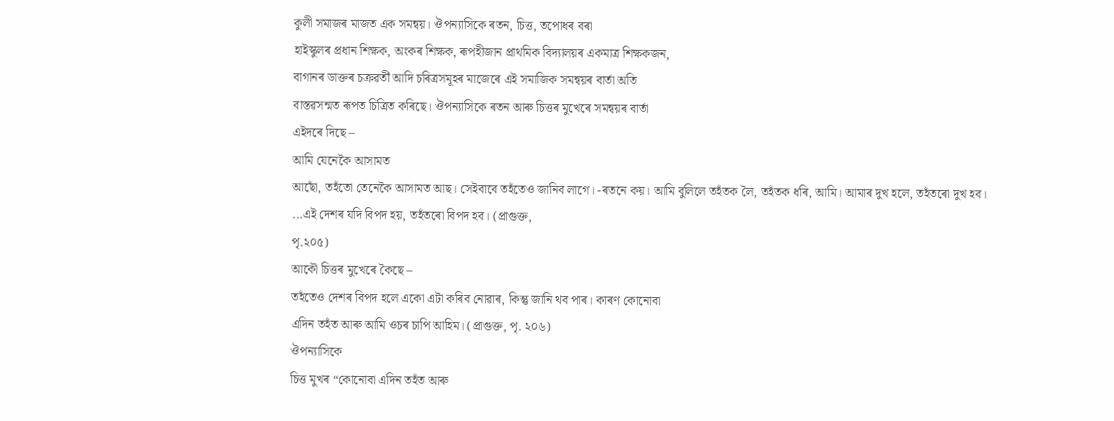কুলী সমাজৰ মাজত এক সমন্বয়। ঔপন্যাসিকে ৰতন, চিত্ত, তপোধৰ বৰা
হাইস্কুলৰ প্ৰধান শিক্ষক, অংকৰ শিক্ষক, ৰূপহীজান প্ৰাথমিক বিদ্যালয়ৰ একমাত্ৰ শিক্ষকজন,
বাগানৰ ডাক্তৰ চক্ৰৱৰ্তী আদি চৰিত্ৰসমূহৰ মাজেৰে এই সমাজিক সমন্বয়ৰ বাৰ্তা অতি
বাস্তৱসন্মত ৰূপত চিত্ৰিত কৰিছে। ঔপন্যাসিকে ৰতন আৰু চিত্তৰ মুখেৰে সমন্বয়ৰ বাৰ্তা
এইদৰে দিছে –
আমি যেনেকৈ আসামত
আছোঁ, তহঁতো তেনেকৈ আসামত আছ। সেইবাবে তহঁতেও জানিব লাগে। -ৰতনে কয়। আমি বুলিলে তহঁতক লৈ, তহঁতক ধৰি, আমি। আমাৰ দুখ হলে, তহঁতৰো দুখ হব।
...এই দেশৰ যদি বিপদ হয়, তহঁতৰো বিপদ হব। (প্ৰাগুক্ত,
পৃ.২০৫)
আকৌ চিত্তৰ মুখেৰে কৈছে –
তহঁতেও দেশৰ বিপদ হলে একো এটা কৰিব নোৱাৰ, কিন্তু জানি থব পাৰ। কাৰণ কোনোবা
এদিন তহঁত আৰু আমি ওচৰ চাপি আহিম। (প্ৰাগুক্ত, পৃ. ২০৬)
ঔপন্যাসিকে
চিত্ত মুখৰ “কোনোবা এদিন তহঁত আৰু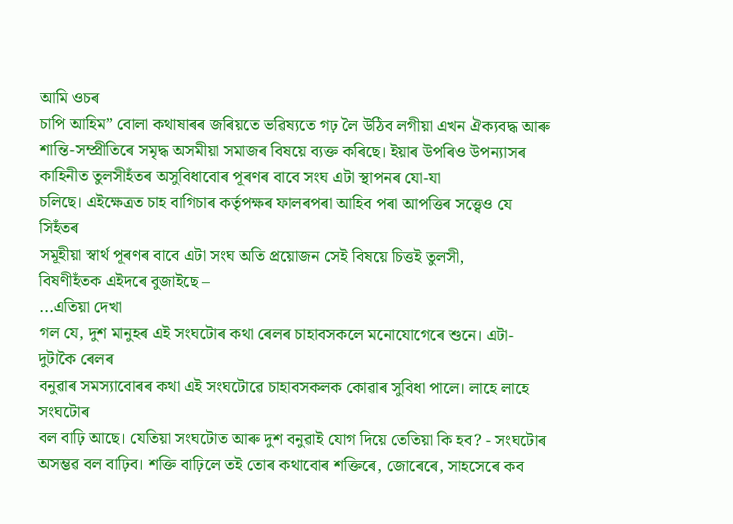আমি ওচৰ
চাপি আহিম” বোলা কথাষাৰৰ জৰিয়তে ভৱিষ্যতে গঢ় লৈ উঠিব লগীয়া এখন ঐক্যবদ্ধ আৰু
শান্তি-সম্প্ৰীতিৰে সমৃদ্ধ অসমীয়া সমাজৰ বিষয়ে ব্যক্ত কৰিছে। ইয়াৰ উপৰিও উপন্যাসৰ
কাহিনীত তুলসীহঁতৰ অসুবিধাবোৰ পূৰণৰ বাবে সংঘ এটা স্থাপনৰ যো-যা
চলিছে। এইক্ষেত্ৰত চাহ বাগিচাৰ কৰ্তৃপক্ষৰ ফালৰপৰা আহিব পৰা আপত্তিৰ সত্ত্বেও যে সিহঁতৰ
সমূহীয়া স্বাৰ্থ পূৰণৰ বাবে এটা সংঘ অতি প্ৰয়োজন সেই বিষয়ে চিত্তই তুলসী,
বিষণীহঁতক এইদৰে বুজাইছে –
...এতিয়া দেখা
গল যে, দুশ মানুহৰ এই সংঘটোৰ কথা ৰেলৰ চাহাবসকলে মনোযোগেৰে শুনে। এটা-দুটাকৈ ৰেলৰ
বনুৱাৰ সমস্যাবোৰৰ কথা এই সংঘটোৱে চাহাবসকলক কোৱাৰ সুবিধা পালে। লাহে লাহে সংঘটোৰ
বল বাঢ়ি আছে। যেতিয়া সংঘটোত আৰু দুশ বনুৱাই যোগ দিয়ে তেতিয়া কি হব? - সংঘটোৰ
অসম্ভৱ বল বাঢ়িব। শক্তি বাঢ়িলে তই তোৰ কথাবোৰ শক্তিৰে, জোৰেৰে, সাহসেৰে কব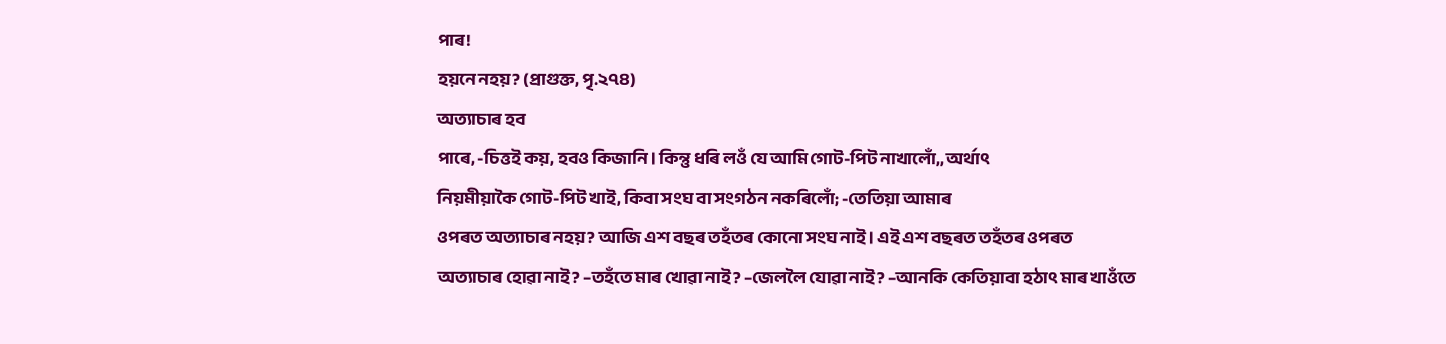পাৰ!
হয়নে নহয়? (প্ৰাগুক্ত, পৃ.২৭৪)
অত্যাচাৰ হব
পাৰে, -চিত্তই কয়, হবও কিজানি। কিন্তু ধৰি লওঁ যে আমি গোট-পিট নাখালোঁ,, অৰ্থাৎ
নিয়মীয়াকৈ গোট-পিট খাই, কিবা সংঘ বা সংগঠন নকৰিলোঁ; -তেতিয়া আমাৰ
ওপৰত অত্যাচাৰ নহয়? আজি এশ বছৰ তহঁতৰ কোনো সংঘ নাই। এই এশ বছৰত তহঁতৰ ওপৰত
অত্যাচাৰ হোৱা নাই? –তহঁতে মাৰ খোৱা নাই? –জেললৈ যোৱা নাই? –আনকি কেতিয়াবা হঠাৎ মাৰ খাওঁতে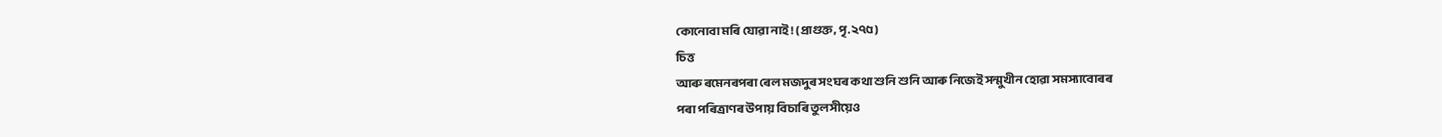কোনোবা মৰি যোৱা নাই! (প্ৰাগুক্ত, পৃ.২৭৫)
চিত্ত
আৰু ৰমেনৰপৰা ৰেল মজদুৰ সংঘৰ কথা শুনি শুনি আৰু নিজেই সন্মুখীন হোৱা সমস্যাবোৰৰ
পৰা পৰিত্ৰাণৰ উপায় বিচাৰি তুলসীয়েও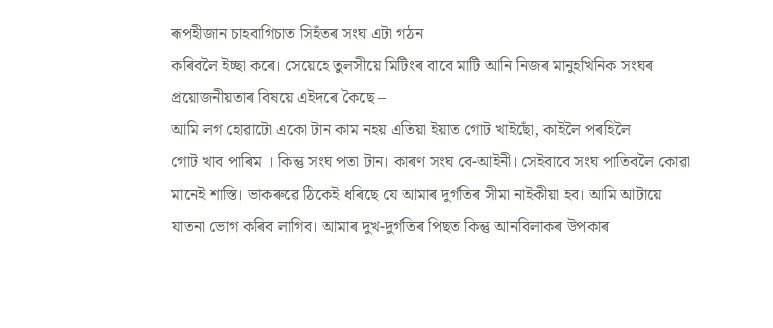ৰূপহীজান চাহবাগিচাত সিহঁতৰ সংঘ এটা গঠন
কৰিবলৈ ইচ্ছা কৰে। সেয়েহে তুলসীয়ে মিটিংৰ বাবে মাটি আনি নিজৰ মানুহখিনিক সংঘৰ
প্ৰয়োজনীয়তাৰ বিষয়ে এইদৰে কৈছে –
আমি লগ হোৱাটো একো টান কাম নহয় এতিয়া ইয়াত গোট খাইছোঁ, কাইলৈ পৰহিলৈ
গোট খাব পাৰিম । কিন্তু সংঘ পতা টান। কাৰণ সংঘ বে-আইনী। সেইবাবে সংঘ পাতিবলৈ কোৱা
মানেই শাস্তি। ভাকৰুৱে ঠিকেই ধৰিছে যে আমাৰ দুৰ্গতিৰ সীমা নাইকীয়া হব। আমি আটায়ে
যাতনা ভোগ কৰিব লাগিব। আমাৰ দুখ-দুৰ্গতিৰ পিছত কিন্তু আনবিলাকৰ উপকাৰ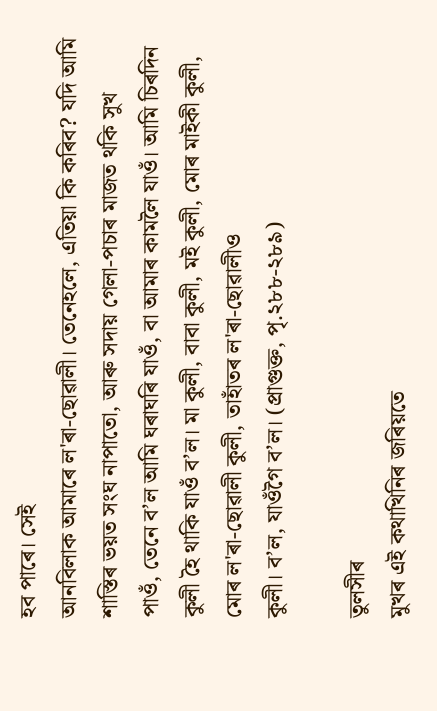হব পাৰে। সেই
আনবিলাক আমাৰে ল'ৰা-ছোৱালী। তেনেহলে, এতিয়া কি কৰিব? যদি আমি শাস্তিৰ ভয়ত সংঘ নাপাতো, আৰু সদায় গেলা-পচাৰ মাজত থকি সুখ
পাওঁ, তেনে ব’ল আমি ঘৰাঘৰি যাওঁ, বা আমাৰ কামলৈ যাওঁ। আমি চিৰদিন কুলী হৈ থাকি যাওঁ ব’ল। মা কুলী, বাবা কুলী, মই কুলী, মোৰ মাইকী কুলী, মোৰ ল'ৰা-ছোৱালী কুলী, তাহাঁতৰ ল'ৰা-ছোৱালীও
কুলী। ব’ল, যাওঁগৈ ব’ল। (প্ৰাগুক্ত, পৃ.২৮৮-২৮৯)

তুলসীৰ
মুখৰ এই কথাখিনিৰ জৰিয়তে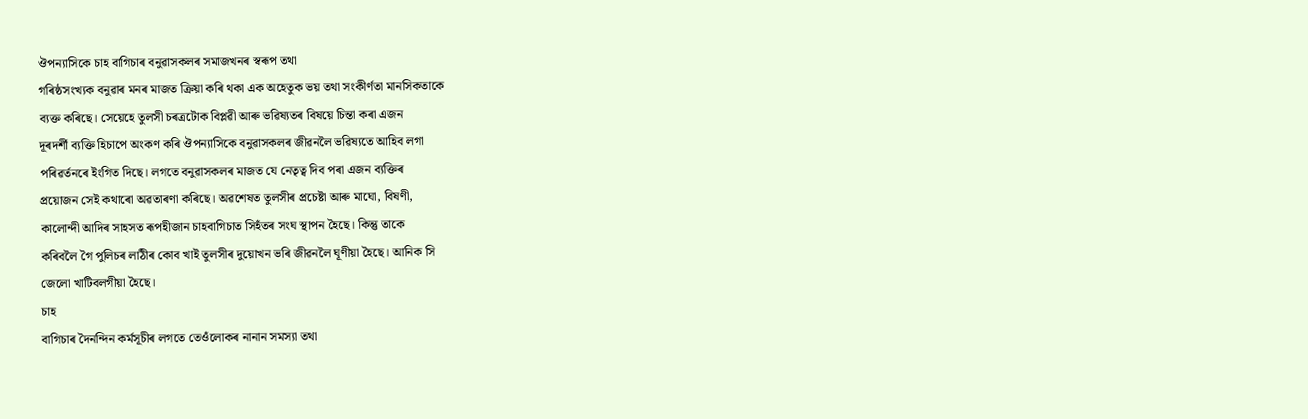ঔপন্যাসিকে চাহ বাগিচাৰ বনুৱাসকলৰ সমাজখনৰ স্বৰূপ তথা
গৰিষ্ঠসংখ্যক বনুৱাৰ মনৰ মাজত ক্ৰিয়া কৰি থকা এক অহেতুক ভয় তথা সংকীৰ্ণতা মানসিকতাকে
ব্যক্ত কৰিছে। সেয়েহে তুলসী চৰত্ৰটোক বিপ্লৱী আৰু ভৱিষ্যতৰ বিষয়ে চিন্তা কৰা এজন
দূৰদৰ্শী ব্যক্তি হিচাপে অংকণ কৰি ঔপন্যাসিকে বনুৱাসকলৰ জীৱনলৈ ভৱিষ্যতে আহিব লগা
পৰিৱৰ্তনৰে ইংগিত দিছে। লগতে বনুৱাসকলৰ মাজত যে নেতৃত্ব দিব পৰা এজন ব্যক্তিৰ
প্ৰয়োজন সেই কথাৰো অৱতাৰণা কৰিছে। অৱশেষত তুলসীৰ প্ৰচেষ্টা আৰু মাঘো, বিষণী,
কালোন্দী আদিৰ সাহসত ৰূপহীজান চাহবাগিচাত সিহঁতৰ সংঘ স্থাপন হৈছে। কিন্তু তাকে
কৰিবলৈ গৈ পুলিচৰ লাঠীৰ কোব খাই তুলসীৰ দুয়োখন ভৰি জীৱনলৈ ঘূণীয়া হৈছে। আনিক সি
জেলো খাটিবলগীয়া হৈছে।
চাহ
বাগিচাৰ দৈনন্দিন কৰ্মসূচীৰ লগতে তেওঁলোকৰ নানান সমস্যা তথা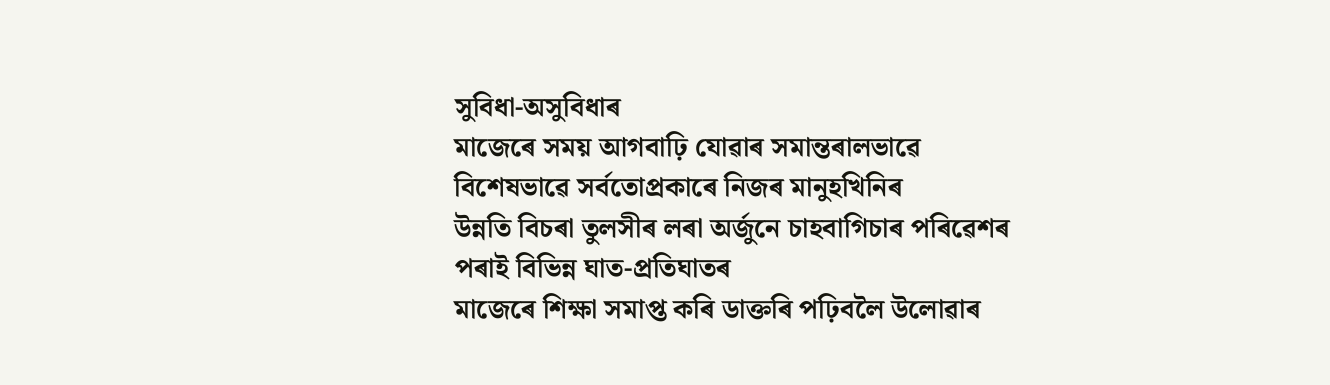সুবিধা-অসুবিধাৰ
মাজেৰে সময় আগবাঢ়ি যোৱাৰ সমান্তৰালভাৱে বিশেষভাৱে সৰ্বতোপ্ৰকাৰে নিজৰ মানুহখিনিৰ
উন্নতি বিচৰা তুলসীৰ লৰা অৰ্জুনে চাহবাগিচাৰ পৰিৱেশৰ পৰাই বিভিন্ন ঘাত-প্ৰতিঘাতৰ
মাজেৰে শিক্ষা সমাপ্ত কৰি ডাক্তৰি পঢ়িবলৈ উলোৱাৰ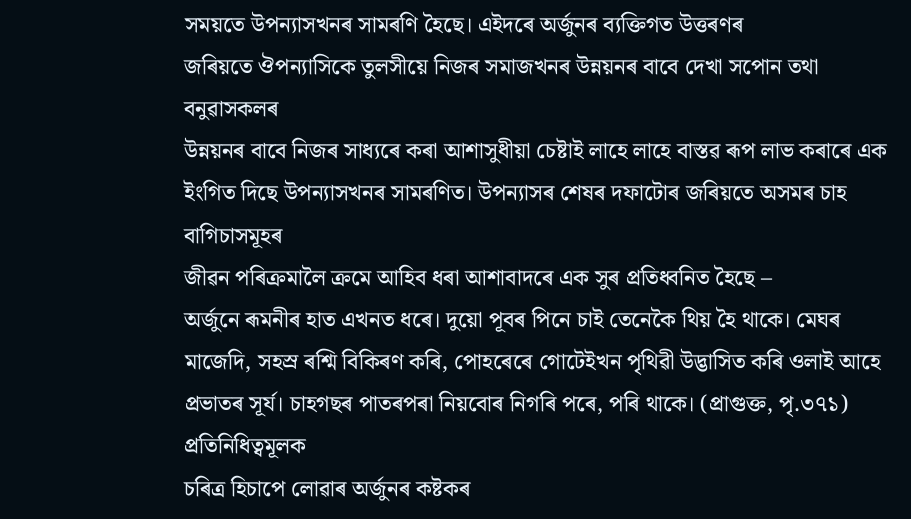সময়তে উপন্যাসখনৰ সামৰণি হৈছে। এইদৰে অৰ্জুনৰ ব্যক্তিগত উত্তৰণৰ
জৰিয়তে ঔপন্যাসিকে তুলসীয়ে নিজৰ সমাজখনৰ উন্নয়নৰ বাবে দেখা সপোন তথা বনুৱাসকলৰ
উন্নয়নৰ বাবে নিজৰ সাধ্যৰে কৰা আশাসুধীয়া চেষ্টাই লাহে লাহে বাস্তৱ ৰূপ লাভ কৰাৰে এক
ইংগিত দিছে উপন্যাসখনৰ সামৰণিত। উপন্যাসৰ শেষৰ দফাটোৰ জৰিয়তে অসমৰ চাহ বাগিচাসমূহৰ
জীৱন পৰিক্ৰমালৈ ক্ৰমে আহিব ধৰা আশাবাদৰে এক সুৰ প্ৰতিধ্বনিত হৈছে –
অৰ্জুনে ৰূমনীৰ হাত এখনত ধৰে। দুয়ো পূবৰ পিনে চাই তেনেকৈ থিয় হৈ থাকে। মেঘৰ
মাজেদি, সহস্ৰ ৰশ্মি বিকিৰণ কৰি, পোহৰেৰে গোটেইখন পৃথিৱী উদ্ভাসিত কৰি ওলাই আহে
প্ৰভাতৰ সূৰ্য। চাহগছৰ পাতৰপৰা নিয়বোৰ নিগৰি পৰে, পৰি থাকে। (প্ৰাগুক্ত, পৃ.৩৭১)
প্ৰতিনিধিত্বমূলক
চৰিত্ৰ হিচাপে লোৱাৰ অৰ্জুনৰ কষ্টকৰ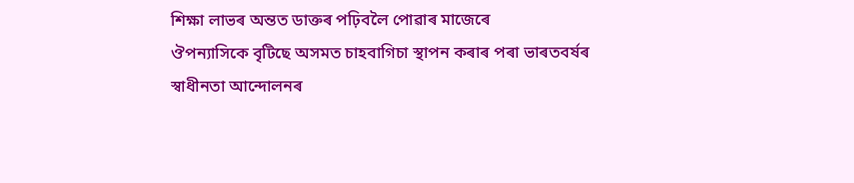শিক্ষা লাভৰ অন্তত ডাক্তৰ পঢ়িবলৈ পোৱাৰ মাজেৰে
ঔপন্যাসিকে বৃটিছে অসমত চাহবাগিচা স্থাপন কৰাৰ পৰা ভাৰতবৰ্ষৰ স্বাধীনতা আন্দোলনৰ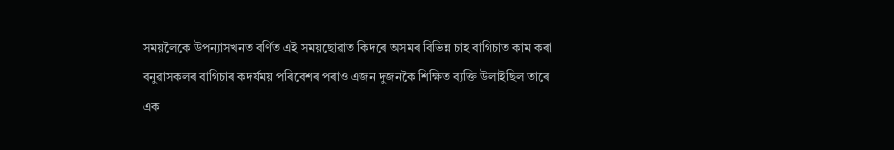সময়লৈকে উপন্যাসখনত বৰ্ণিত এই সময়ছোৱাত কিদৰে অসমৰ বিভিন্ন চাহ বাগিচাত কাম কৰা
বনুৱাসকলৰ বাগিচাৰ কদৰ্যময় পৰিবেশৰ পৰাও এজন দুজনকৈ শিক্ষিত ব্যক্তি উলাইছিল তাৰে
এক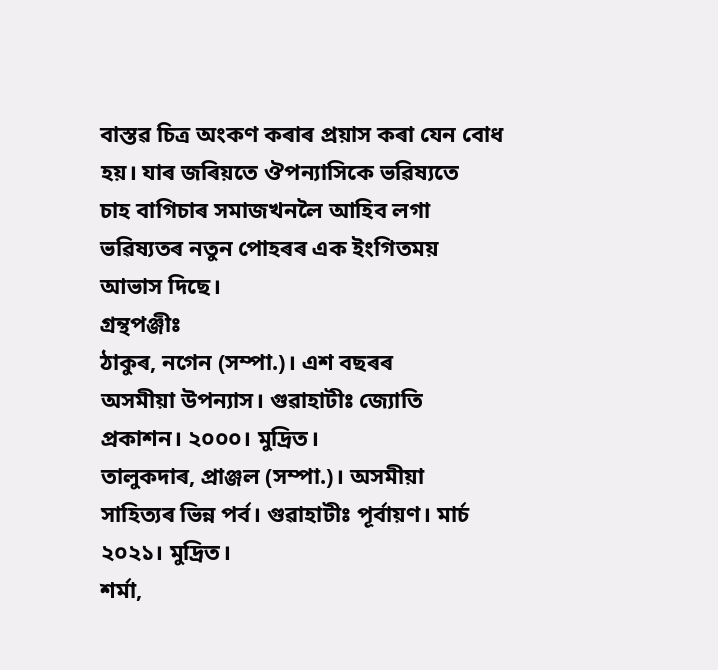বাস্তৱ চিত্ৰ অংকণ কৰাৰ প্ৰয়াস কৰা যেন বোধ হয়। যাৰ জৰিয়তে ঔপন্যাসিকে ভৱিষ্যতে
চাহ বাগিচাৰ সমাজখনলৈ আহিব লগা ভৱিষ্যতৰ নতুন পোহৰৰ এক ইংগিতময় আভাস দিছে।
গ্ৰন্থপঞ্জীঃ
ঠাকুৰ, নগেন (সম্পা.)। এশ বছৰৰ
অসমীয়া উপন্যাস। গুৱাহাটীঃ জ্যোতি প্ৰকাশন। ২০০০। মুদ্ৰিত।
তালুকদাৰ, প্ৰাঞ্জল (সম্পা.)। অসমীয়া
সাহিত্যৰ ভিন্ন পৰ্ব। গুৱাহাটীঃ পূৰ্বায়ণ। মাৰ্চ ২০২১। মুদ্ৰিত।
শৰ্মা,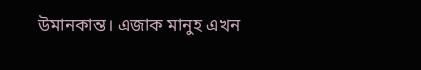উমানকান্ত। এজাক মানুহ এখন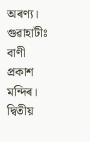অৰণ্য। গুৱাহাটীঃ বাণী প্ৰকাশ মন্দিৰ। দ্বিতীয়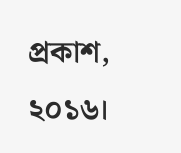প্ৰকাশ, ২০১৬।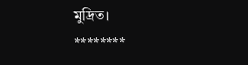মুদ্ৰিত।
********